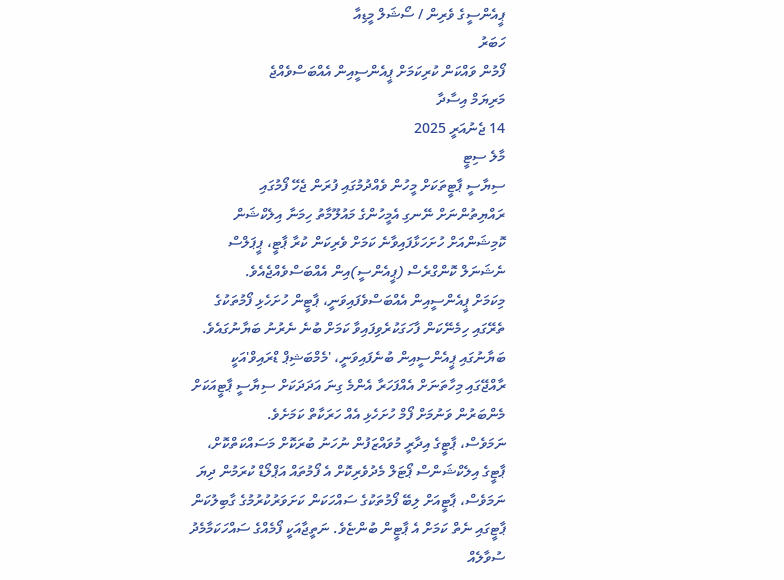ޕީއެންސީގެ ވެރިން / ސޯޝަލް މީޑިއާ
ހަބަރު
ފޯމުން ވައްކަން ކުރިކަމަށް ޕީއެންސީއިން އެއްބަސްވެއްޖެ
މަރިޔަމް އިސާދާ
14 ޖެނުއަރީ 2025
މާލެ ސިޓީ
ސިޔާސީ ޕާޓީތަކަށް މީހުން ވެއްދުމުގައި ފުރަން ޖެހޭ ފޯމުގައި ރައްޔިތުންނަށް ނޭނގި އެމީހުންގެ މައުލޫމާތު ހިމަނާ އިލެކްޝަން ކޮމިޝަންއަށް ހުށަހަޅާފައިވާނެ ކަމަށް ވެރިކަން ކުރާ ޕާޓީ، ޕީޕަލްސް ނެޝަނަލް ކޮންގްރެސް (ޕީއެންސީ)އިން އެއްބަސްވެއްޖެއެވެ.
މިކަމަށް ޕީއެންސީއިން އެއްބަސްވެފައިވަނީ، ޕާޓީން ހުށަހެޅި ފޯމުތަކުގެ ތެރޭގައި ހިމެނޭކަން ފާހަގަކުރެވިފައިވާ ކަމަށް ބުނެ ނެރުނު ބަޔާނުގައެވެ.
ބަޔާނުގައި ޕީއެންސީއިން ބުނެފައިވަނީ، 'މެމްބަޝިޕް ޑްރައިވް'އަކީ ރާއްޖޭގައި މިހާތަނަށް އެއްފަހަރާ އެންމެ ގިނަ އަދަދަކަށް ސިޔާސީ ޕާޓީއަކަށް މެންބަރުން ވަނުމަށް ފޯމް ހުށަހެޅި އެއް ހަރަކާތް ކަމަށެވެ.
ނަމަވެސް، ޕާޓީގެ އިދާރީ މުވައްޒަފުން ނުހަނު ބުރަކޮށް މަސައްކަތްކޮށް، ޕާޓީގެ އިލެކްޝަންސް ޕޯޓަލް މެދުވެރިކޮށް އެ ފޯމުތައް އަޕްލޯޑް ކުރަމުން ދިޔަ ނަމަވެސް، ޕާޓީއަށް ލިބޭ ފޯމުތަކުގެ ސައްހަކަން ކަށަވަރުކުރުމުގެ ގާބިލުކަން ޕާޓީގައި ނެތް ކަމަށް އެ ޕާޓީން ބުންޏެވެ. ނަތީޖާއަކީ ފޯމެއްގެ ސައްހަކަމާމެދު ސުވާލެއް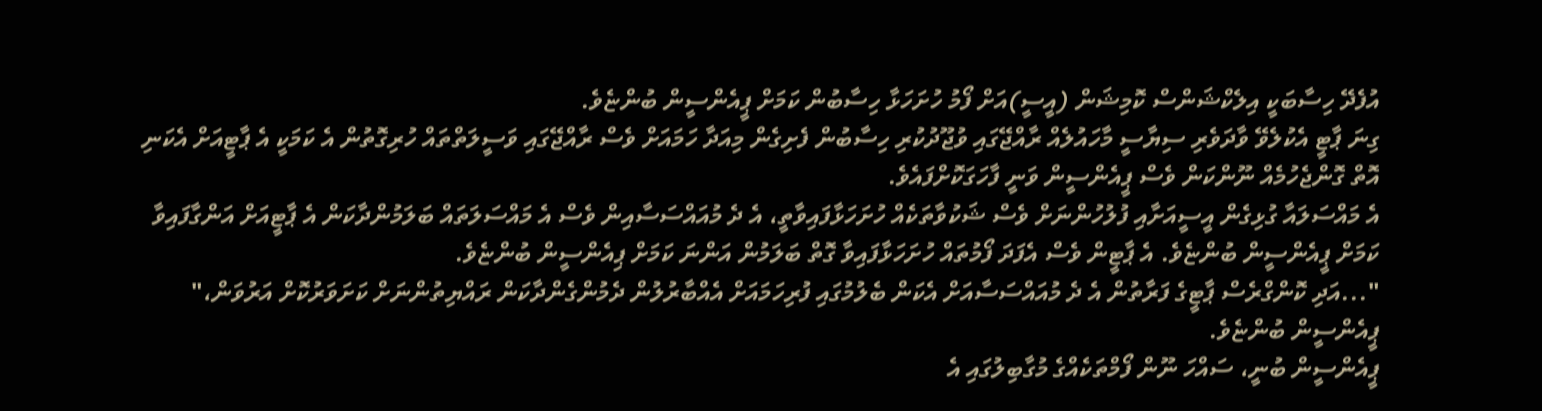އުފެދޭ ހިސާބަކީ އިލެކްޝަންސް ކޮމިޝަން (އީސީ)އަށް ފޯމު ހުށަހަޅާ ހިސާބުން ކަމަށް ޕީއެންސީން ބުންޏެވެ.
ގިނަ ޕާޓީ އެކުލެވޭ ވާދަވެރި ސިޔާސީ މާހައުލެއް ރާއްޖޭގައި ވުޖޫދުކުރި ހިސާބުން ފެށިގެން މިއަދާ ހަމައަށް ވެސް ރާއްޖޭގައި ވަސީލަތްތައް ހުރިގޮތުން އެ ކަމަކީ އެ ޕާޓީއަށް އެކަނި އޮތް ގޮންޖެހުމެއް ނޫންކަން ވެސް ޕީއެންސީން ވަނީ ފާހަގަކޮށްފައެވެ.
އެ މައްސަލައާ ގުޅިގެން އީސީއަށާއި ފުލުހުންނަށް ވެސް ޝަކުވާތަކެއް ހުށަހަޅާފައިވާތީ، އެ ދެ މުއައްސަސާއިން ވެސް އެ މައްސަލަތައް ބަލަމުންދާކަން އެ ޕާޓީއަށް އަންގާފައިވާ ކަމަށް ޕީއެންސީން ބުންޏެވެ. އެ ޕާޓީން ވެސް އެފަދަ ފޯމުތައް ހުށަހަޅާފައިވާ ގޮތް ބަލަމުން އަންނަ ކަމަށް ޕިއެންސީން ބުންޏެވެ.
"...އަދި ކޮންގްރެސް ޕާޓީގެ ފަރާތުން އެ ދެ މުއައްސަސާއަށް އެކަން ބެލުމުގައި ފުރިހަމައަށް އެއްބާރުލުން ދެމުންގެންދާކަން ރައްޔިތުންނަށް ކަށަވަރުކޮށް އަރުވަން،" ޕީއެންސީން ބުންޏެވެ.
ޕީއެންސީން ބުނީ، ސައްހަ ނޫން ފޯމްތަކެއްގެ މުގާބިލުގައި އެ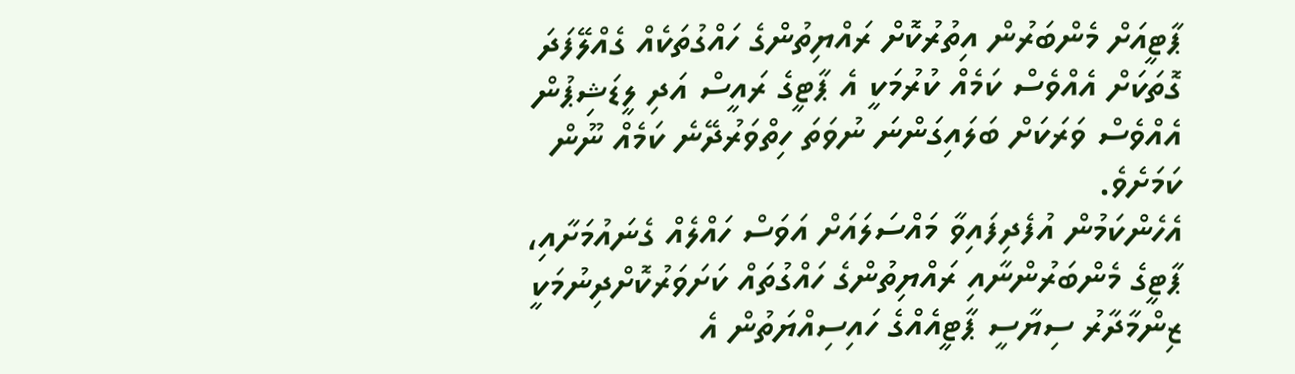ޕާޓީއަށް މެންބަރުން އިތުރުކޮށް ރައްޔިތުންގެ ހައްގުތަކެއް ގެއްލޭފަދަ ގޮތަކަށް އެއްވެސް ކަމެއް ކުރުމަކީ އެ ޕާޓީގެ ރައީސް އަދި ލީޑަޝިޕުން އެއްވެސް ވަރަކަށް ބަލައިގަންނަ ނުވަތަ ހިތްވަރުދޭނެ ކަމެއް ނޫން ކަމަށެވެ.
އެހެންކަމުން އުފެދިފައިވާ މައްސަލައަށް އަވަސް ހައްލެއް ގެނައުމަށާއި، ޕާޓީގެ މެންބަރުންނާއި ރައްޔިތުންގެ ހައްގުތައް ކަށަވަރުކޮށްދިނުމަކީ ޒިންމާދާރު ސިޔާސީ ޕާޓީއެއްގެ ހައިސިއްޔަތުން އެ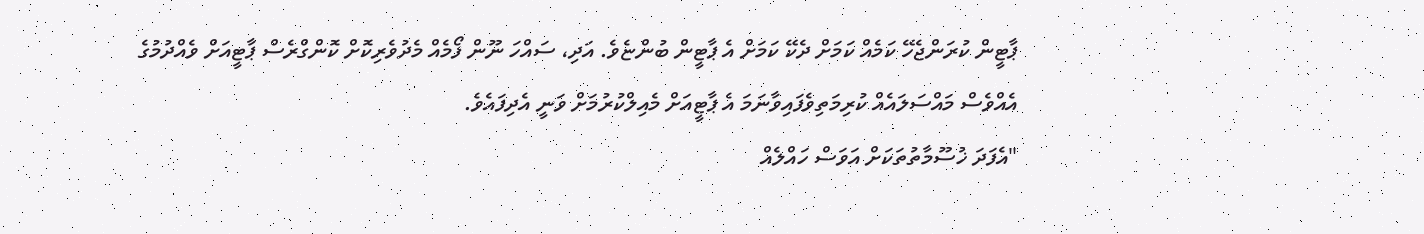ޕާޓީން ކުރަންޖެހޭ ކަމެއް ކަމަށް ދެކޭ ކަމަށް އެ ޕާޓީން ބުންޏެވެ. އަދި، ސައްހަ ނޫން ފޯމެއް މެދުވެރިކޮށް ކޮންގްރެސް ޕާޓީއަށް ވެއްދުމުގެ އެއްވެސް މައްސަލައެއް ކުރިމަތިވެފައިވާނަމަ އެ ޕާޓީއަށް މެއިލްކުރުމަށް ވަނީ އެދިފައެވެ.
"އެފަދަ ޚުސޫމާތުތަކަށް އަވަސް ހައްލެއް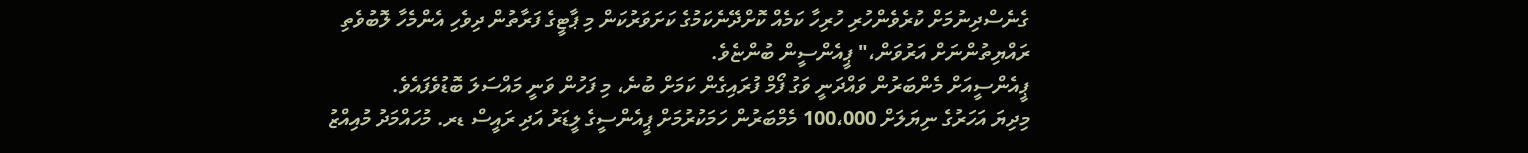ގެނެސްދިނުމަށް ކުރެވެންހުރި ހުރިހާ ކަމެއް ކޮށްދޭނެކަމުގެ ކަށަވަރުކަން މި ޕާޓީގެ ފަރާތުން ދިވެހި އެންމެހާ ލޮބުވެތި ރައްޔިތުންނަށް އަރުވަން،" ޕީއެންސީން ބުންޏެވެ.
ޕީއެންސީއަށް މެންބަރުން ވައްދަނީ ވަގު ފޯމް ފުރައިގެން ކަމަށް ބުނެ، މި ފަހުން ވަނީ މައްސަލަ ބޮޑުވެފައެވެ.
މިދިޔަ އަހަރުގެ ނިޔަލަށް 100،000 މެމްބަރުން ހަމަކުރުމަށް ޕީއެންސީގެ ލީޑަރު އަދި ރައީސް ޑރ. މުހައްމަދު މުއިއްޒު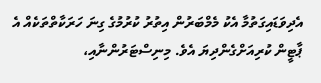އެދިވަޑައިގަތުމާ އެކު މެމްބަރުން އިތުރު ކުރުމުގެ ގިނަ ހަރަކާތްތަކެއް އެ ޕާޓީން ކުރިއަށްގެންދިޔަ އެވެ. މިނިސްޓަރުންނާއި،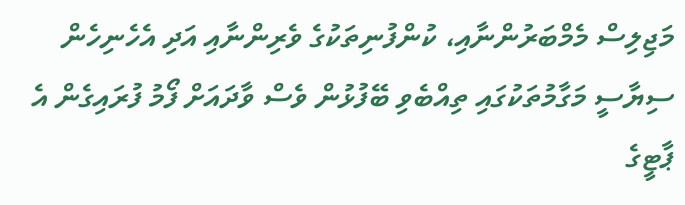މަޖިލިސް މެމްބަރުންނާއި، ކުންފުނިތަކުގެ ވެރިންނާއި އަދި އެހެނިހެން ސިޔާސީ މަގާމުތަކުގައި ތިއްބެވި ބޭފުޅުން ވެސް ވާދައަށް ފޯމު ފުރައިގެން އެ ޕާޓީގެ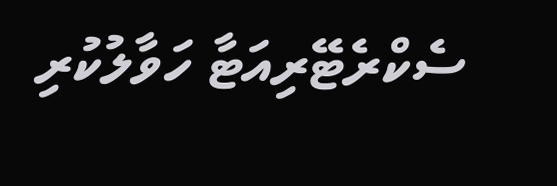ސެކްރެޓޭރިއަޓާ ހަވާލުކުރި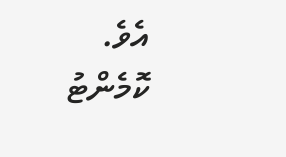އެވެ.
ކޮމެންޓު